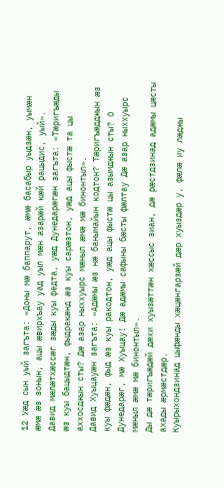12 Уӕд сын уый загъта: «Доны мӕ баппарут, ӕмӕ басабыр уыдзӕн, уымӕн ӕмӕ ӕз зонын, ацы ӕвирхъау уад уыл мӕн азарӕй кӕй рацыдис, уый».
Давид мӕлӕтхӕссӕг зӕды куы федта, уӕд Дунедарӕгӕн загъта: «Тӕригъӕды ӕз куы бацыдтӕн, фыдракӕнд ӕз куы сарӕзтон, уӕд ацы фыстӕ та цы аххосджын сты? Дӕ азар ныххуырс мӕныл ӕмӕ мӕ бинонтыл».
Давид Хуыцауӕн загъта: «Адӕмы ӕз нӕ банымайын кодтон? Тӕригъӕдджын ӕз куы фӕдӕн, фыд ӕз куы ракодтон, уӕд ацы фыстӕ цы азымджын сты? О Дунедарӕг, мӕ Хуыцау! Дӕ адӕмы сафыны бӕсты фӕлтау Дӕ азар ныххуырс мӕныл ӕмӕ мӕ бинонтыл».
Ды дӕ тӕригъӕдӕй дӕхи хуызӕттӕн хӕссыс зиан, дӕ рӕстдзинад адӕмы цӕсты ахады ӕрмӕстдӕр.
Куырыхондзинад цыфӕнды хӕцӕнгарзӕй дӕр хуыздӕр у, фӕлӕ иу лӕджы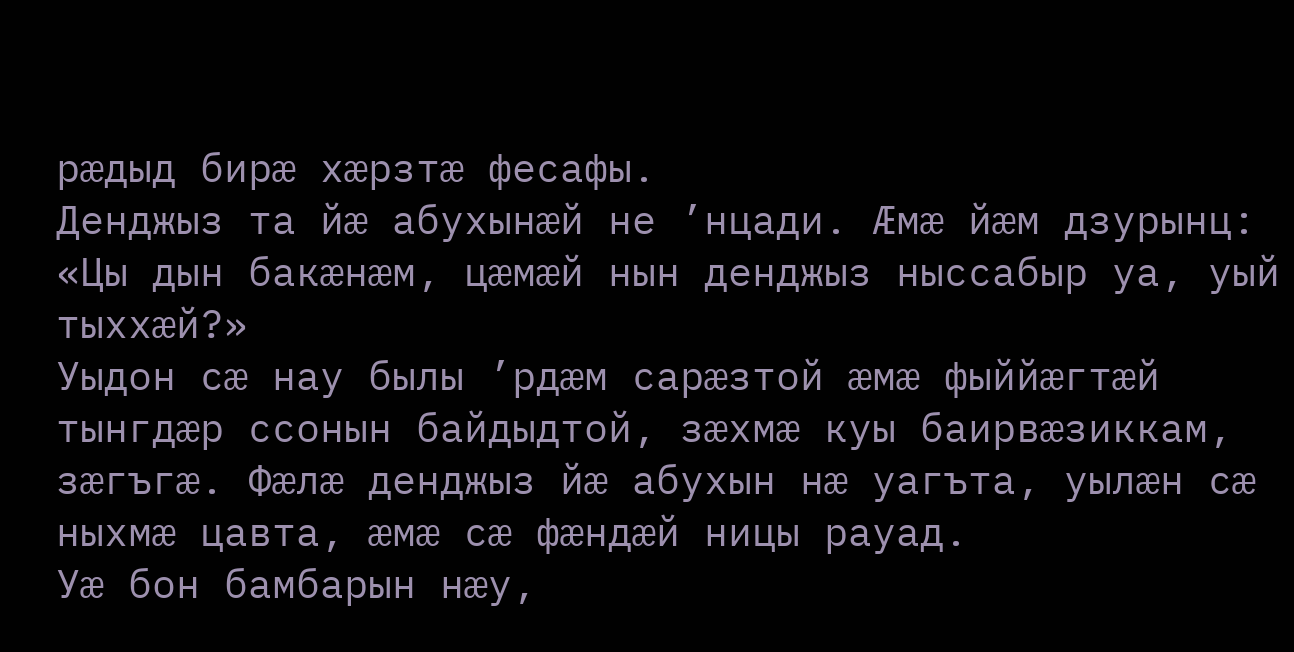рӕдыд бирӕ хӕрзтӕ фесафы.
Денджыз та йӕ абухынӕй не ’нцади. Ӕмӕ йӕм дзурынц: «Цы дын бакӕнӕм, цӕмӕй нын денджыз ныссабыр уа, уый тыххӕй?»
Уыдон сӕ нау былы ’рдӕм сарӕзтой ӕмӕ фыййӕгтӕй тынгдӕр ссонын байдыдтой, зӕхмӕ куы баирвӕзиккам, зӕгъгӕ. Фӕлӕ денджыз йӕ абухын нӕ уагъта, уылӕн сӕ ныхмӕ цавта, ӕмӕ сӕ фӕндӕй ницы рауад.
Уӕ бон бамбарын нӕу,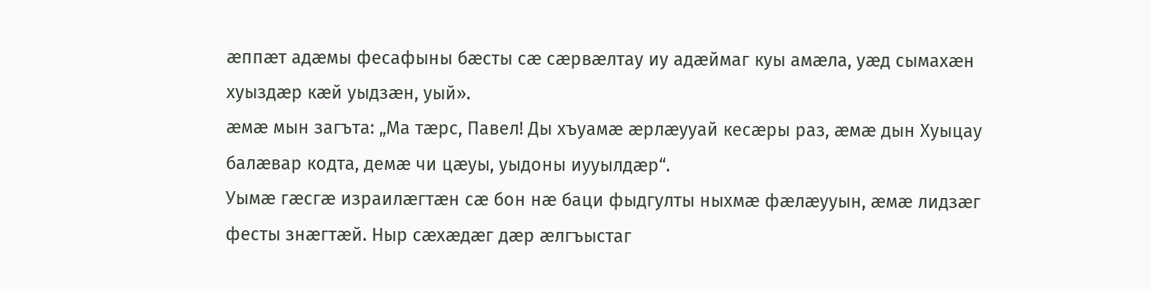ӕппӕт адӕмы фесафыны бӕсты сӕ сӕрвӕлтау иу адӕймаг куы амӕла, уӕд сымахӕн хуыздӕр кӕй уыдзӕн, уый».
ӕмӕ мын загъта: „Ма тӕрс, Павел! Ды хъуамӕ ӕрлӕууай кесӕры раз, ӕмӕ дын Хуыцау балӕвар кодта, демӕ чи цӕуы, уыдоны иууылдӕр“.
Уымӕ гӕсгӕ израилӕгтӕн сӕ бон нӕ баци фыдгулты ныхмӕ фӕлӕууын, ӕмӕ лидзӕг фесты знӕгтӕй. Ныр сӕхӕдӕг дӕр ӕлгъыстаг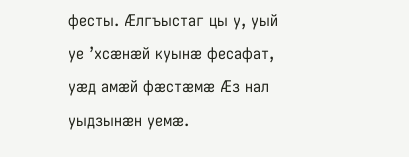фесты. Ӕлгъыстаг цы у, уый уе ’хсӕнӕй куынӕ фесафат, уӕд амӕй фӕстӕмӕ Ӕз нал уыдзынӕн уемӕ.